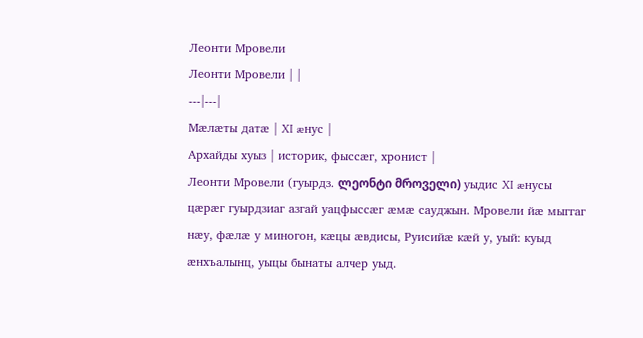Леонти Мровели
Леонти Мровели | |
---|---|
Мæлæты датæ | XI æнус |
Архайды хуыз | историк, фыссæг, хронист |
Леонти Мровели (гуырдз. ლეონტი მროველი) уыдис XI æнусы цæрæг гуырдзиаг азгай уацфыссæг æмæ сауджын. Мровели йæ мыггаг нæу, фæлæ у миногон, кæцы æвдисы, Руисийæ кæй у, уый: куыд æнхъалынц, уыцы бынаты алчер уыд.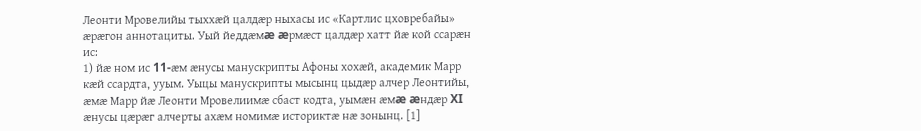Леонти Мровелийы тыххæй цалдæр ныхасы ис «Картлис цховребайы» æрæгон аннотациты. Уый йеддæмæ æрмæст цалдæр хатт йæ кой ссарæн ис:
1) йæ ном ис 11-æм æнусы манускрипты Афоны хохæй, академик Марр кæй ссардта, ууым. Уыцы манускрипты мысынц цыдæр алчер Леонтийы, æмæ Марр йæ Леонти Мровелиимæ сбаст кодта, уымæн æмæ æндæр XI æнусы цæрæг алчерты ахæм номимæ историктæ нæ зонынц. [1]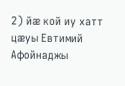2) йæ кой иу хатт цæуы Евтимий Афойнаджы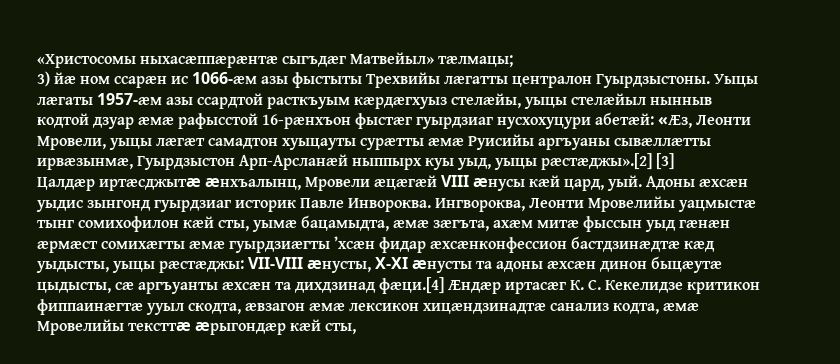«Христосомы ныхасæппæрæнтæ сыгъдæг Матвейыл» тæлмацы;
3) йæ ном ссарæн ис 1066-æм азы фыстыты Трехвийы лæгатты централон Гуырдзыстоны. Уыцы лæгаты 1957-æм азы ссардтой расткъуым кæрдæгхуыз стелæйы, уыцы стелæйыл нынныв кодтой дзуар æмæ рафысстой 16-рæнхъон фыстæг гуырдзиаг нусхохуцури абетæй: «Æз, Леонти Мровели, уыцы лæгæт самадтон хуыцауты сурæтты æмæ Руисийы аргъуаны сывæллæтты ирвæзынмæ, Гуырдзыстон Арп-Арсланæй ныппырх куы уыд, уыцы рæстæджы».[2] [3]
Цалдæр иртæсджытæ æнхъалынц, Мровели æцæгæй VIII æнусы кæй цард, уый. Адоны æхсæн уыдис зынгонд гуырдзиаг историк Павле Инвороква. Ингвороква, Леонти Мровелийы уацмыстæ тынг сомихофилон кæй сты, уымæ бацамыдта, æмæ зæгъта, ахæм митæ фыссын уыд гæнæн æрмæст сомихæгты æмæ гуырдзиæгты ’хсæн фидар æхсæнконфессион бастдзинæдтæ кæд уыдысты, уыцы рæстæджы: VII-VIII æнусты, X-XI æнусты та адоны æхсæн динон быцæутæ цыдысты, сæ аргъуанты æхсæн та дихдзинад фæци.[4] Æндæр иртасæг К. С. Кекелидзе критикон фиппаинæгтæ ууыл скодта, æвзагон æмæ лексикон хицæндзинадтæ санализ кодта, æмæ Мровелийы тексттæ æрыгондæр кæй сты,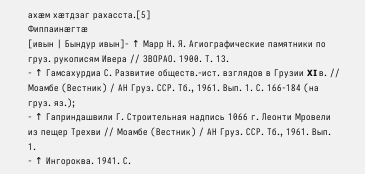ахæм хæтдзаг рахасста.[5]
Фиппаинæгтæ
[ивын | Бындур ивын]- ↑ Марр Н. Я. Агиографические памятники по груз. рукописям Ивера // ЗВОРАО. 1900. Т. 13.
- ↑ Гамсахурдиа С. Развитие обществ.-ист. взглядов в Грузии XI в. // Моамбе (Вестник) / АН Груз. ССР. Тб., 1961. Вып. 1. С. 166-184 (на груз. яз.);
- ↑ Гаприндашвили Г. Строительная надпись 1066 г. Леонти Мровели из пещер Трехви // Моамбе (Вестник) / АН Груз. ССР. Тб., 1961. Вып. 1.
- ↑ Ингороква. 1941. С.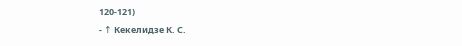120-121)
- ↑ Кекелидзе К. С.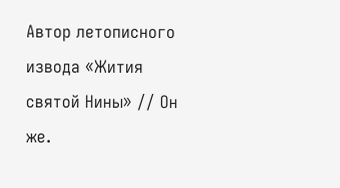Автор летописного извода «Жития святой Нины» // Он же.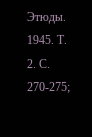Этюды. 1945. Т. 2. С. 270-275;